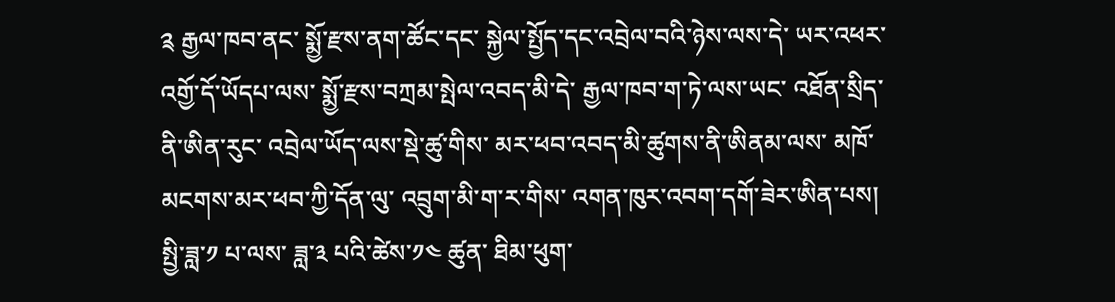༉ རྒྱལ་ཁབ་ནང་ སྨྱོ་རྫས་ནག་ཚོང་དང་ སྐྱེལ་སྤྱོད་དང་འབྲེལ་བའི་ཉེས་ལས་དེ་ ཡར་འཕར་འགྱོ་དོ་ཡོདཔ་ལས་ སྨྱོ་རྫས་བཀྲམ་སྤེལ་འབད་མི་དེ་ རྒྱལ་ཁབ་ག་ཏེ་ལས་ཡང་ འཐོན་སྲིད་ནི་ཨིན་རུང་ འབྲེལ་ཡོད་ལས་སྡེ་ཚུ་གིས་ མར་ཕབ་འབད་མི་ཚུགས་ནི་ཨིནམ་ལས་ མཁོ་མངགས་མར་ཕབ་ཀྱི་དོན་ལུ་ འབྲུག་མི་ག་ར་གིས་ འགན་ཁུར་འབག་དགོ་ཟེར་ཨིན་པས།
སྤྱི་ཟླ་༡ པ་ལས་ ཟླ་༣ པའི་ཚེས་༡༤ ཚུན་ ཐིམ་ཕུག་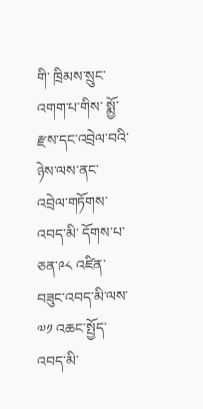གི་ ཁྲིམས་སྲུང་འགག་པ་གིས་ སྨྱོ་རྫས་དང་འབྲེལ་བའི་ ཉེས་ལས་ནང་ འབྲེལ་གཏོགས་འབད་མི་ དོགས་པ་ཅན་༩༨ འཛིན་བཟུང་འབད་མི་ལས་༧༡ འཆང་སྤྱོད་འབད་མི་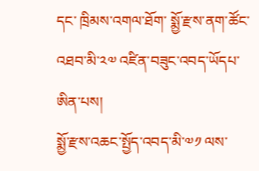དང་ ཁྲིམས་འགལ་ཐོག་ སྨྱོ་རྫས་ནག་ཚོང་འཐབ་མི་༢༧ འཛིན་བཟུང་འབད་ཡོདཔ་ཨིན་པས།
སྨྱོ་རྫས་འཆང་སྤྱོད་འབད་མི་༧༡ ལས་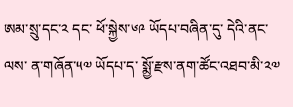ཨམ་སྲུ་དང་༢ དང་ ཕོ་སྐྱེས་༦༩ ཡོདཔ་བཞིན་དུ་ དེའི་ནང་ལས་ ན་གཞོན་༥༧ ཡོདཔ་ད་ སྨྱོ་རྫས་ནག་ཚོང་འཐབ་མི་༢༧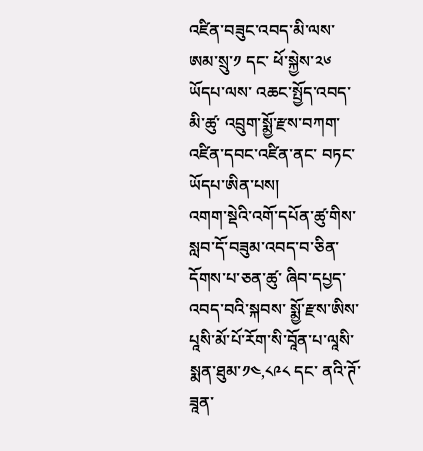འཛིན་བཟུང་འབད་མི་ལས་ ཨམ་སྲུ་༡ དང་ ཕོ་སྐྱེས་༢༦ ཡོདཔ་ལས་ འཆང་སྤྱོད་འབད་མི་ཚུ་ འབྲུག་སྨྱོ་རྫས་བཀག་འཛིན་དབང་འཛིན་ནང་ བཏང་ཡོདཔ་ཨིན་པས།
འགག་སྡེའི་འགོ་དཔོན་ཚུ་གིས་ སླབ་དོ་བཟུམ་འབད་བ་ཅིན་ དོགས་པ་ཅན་ཚུ་ ཞིབ་དཔྱད་འབད་བའི་སྐབས་ སྨྱོ་རྫས་ཨིས་པཱསི་མོ་པོ་རོག་སི་བཱོན་པ་ལཱསི་ སྨན་ཐུམ་༡༤,༨༩༨ དང་ ནའི་ཊོ་ཟཱན་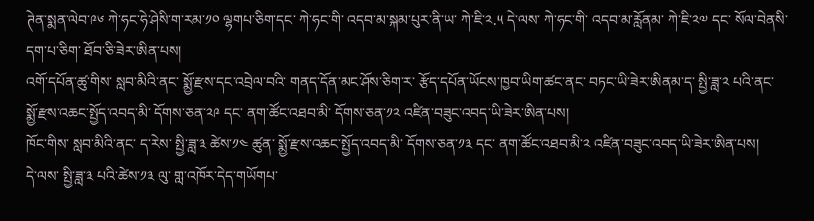ཊེན་སྨན་ལེབ་༩༦ ཀེ་ཧང་ཧེ་ཤེསི་ག་རམ་༡༠ ལྷགཔ་ཅིག་དང་ ཀེ་ཧང་གི་ འདབ་མ་སྐམ་པུར་ནི་ཡ་ ཀེ་ཇི་༢.༥ དེ་ལས་ ཀེ་ཧང་གི་ འདབ་མ་རློནམ་ ཀེ་ཇི་༢༧ དང་ སོལ་བེནསི་དག་པ་ཅིག་ ཐོབ་ཅི་ཟེར་ཨིན་པས།
འགོ་དཔོན་ཚུ་གིས་ སླབ་མིའི་ནང་ སྨྱོ་རྫས་དང་འབྲེལ་བའི་ གནད་དོན་མང་ཤོས་ཅིག་ར་ རྩོད་དཔོན་ཡོངས་ཁྱབ་ཡིག་ཚང་ནང་ བཏང་ཡི་ཟེར་ཨིནམ་ད་ སྤྱི་ཟླ་༢ པའི་ནང་ སྨྱོ་རྫས་འཆང་སྤྱོད་འབད་མི་ དོགས་ཅན་༢༩ དང་ ནག་ཚོང་འཐབ་མི་ དོགས་ཅན་༡༢ འཛིན་བཟུང་འབད་ཡི་ཟེར་ཨིན་པས།
ཁོང་གིས་ སླབ་མིའི་ནང་ ད་རེས་ སྤྱི་ཟླ་༣ ཚེས་༡༤ ཚུན་ སྨྱོ་རྫས་འཆང་སྤྱོད་འབད་མི་ དོགས་ཅན་༡༣ དང་ ནག་ཚོང་འཐབ་མི་༢ འཛིན་བཟུང་འབད་ཡི་ཟེར་ཨིན་པས།
དེ་ལས་ སྤྱི་ཟླ་༣ པའི་ཚེས་༡༣ ལུ་ གླ་འཁོར་དེད་གཡོགཔ་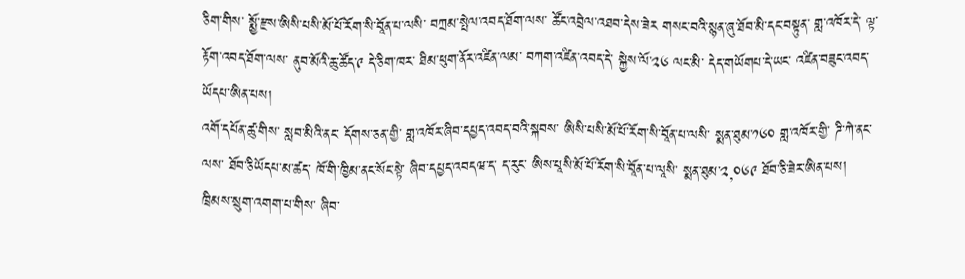ཅིག་གིས་ སྨྱོ་རྫས་ཨིསི་པསི་མོ་པོ་རོག་སི་བཱོན་པ་ལསི་ བཀྲམ་སྤེལ་འབད་ཐོག་ལས་ ཚོང་འབྲེལ་འཐབ་དེས་ཟེར གསང་བའི་སྙན་ཞུ་ཐོབ་མི་དང་བསྟུན་ གླ་འཁོར་དེ་ ལྟ་རྟོག་འབད་ཐོག་ལས་ ནུབ་མོའི་ཆུ་ཚོད་༩ དེ་ཅིག་ཁར་ ཐིམ་ཕུག་ནོར་འཛིན་ལམ་ བཀག་འཛིན་འབད་དེ་ སྐྱེས་ལོ་༢༦ ལང་མི་ དེད་གཡོགཔ་དེ་ཡང་ འཛིན་བཟུང་འབད་ཡོདཔ་ཨིན་པས།
འགོ་དཔོན་ཚུ་གིས་ སླབ་མིའི་ནང་ དོགས་ཅན་གྱི་ གླ་འཁོར་ཞིབ་དཔྱད་འབད་བའི་སྐབས་ ཨིསི་པསི་མོ་པོ་རོག་སི་བཱོན་པ་ལསི་ སྨན་ཐུམ་༡༦༠ གླ་འཁོར་གྱི་ ཌི་ཀེ་ནང་ལས་ ཐོབ་ཅིཡོདཔ་མ་ཚད་ ཁོ་གི་ཁྱིམ་ནང་སོང་སྟེ་ ཞིབ་དཔྱད་འབདཝ་ད་ ད་རུང་ ཨིས་པཱསི་མོ་པོ་རོག་སི་བཱོན་པ་ལཱསི་ སྨན་ཐུམ་༢,༠༦༩ ཐོབ་ཅི་ཟེར་ཨིན་པས།
ཁྲིམས་སྲུག་འགག་པ་གིས་ ཞིབ་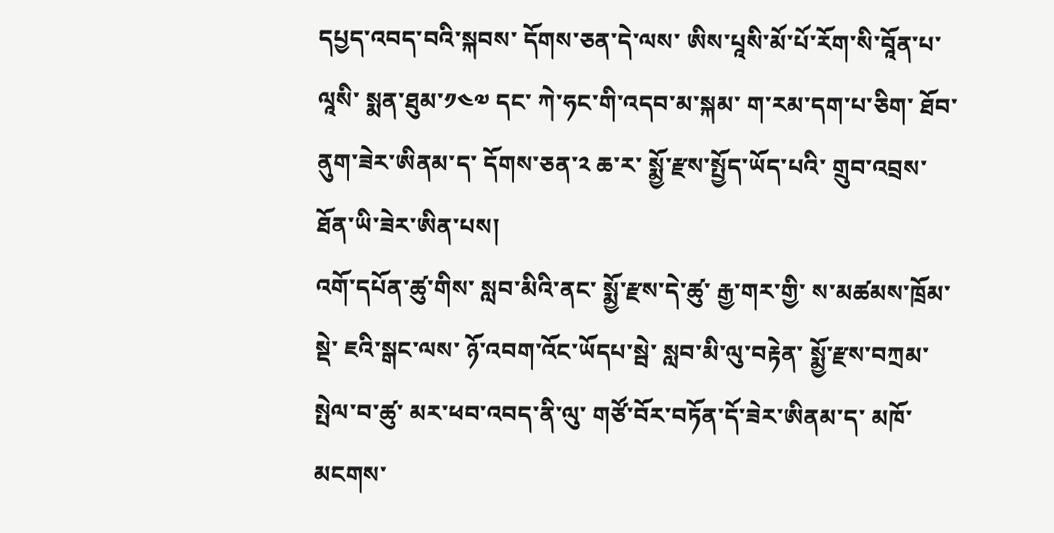དཔྱད་འབད་བའི་སྐབས་ དོགས་ཅན་དེ་ལས་ ཨིས་པཱསི་མོ་པོ་རོག་སི་བཱོན་པ་ལཱསི་ སྨན་ཐུམ་༡༤༧ དང་ ཀེ་ཧང་གི་འདབ་མ་སྐམ་ ག་རམ་དག་པ་ཅིག་ ཐོབ་ནུག་ཟེར་ཨིནམ་ད་ དོགས་ཅན་༢ ཆ་ར་ སྨྱོ་རྫས་སྤྱོད་ཡོད་པའི་ གྲུབ་འབྲས་ཐོན་ཡི་ཟེར་ཨིན་པས།
འགོ་དཔོན་ཚུ་གིས་ སླབ་མིའི་ནང་ སྨྱོ་རྫས་དེ་ཚུ་ རྒྱ་གར་གྱི་ ས་མཚམས་ཁྲོམ་སྡེ་ ཇའི་སྒང་ལས་ ཉོ་འབག་འོང་ཡོདཔ་སྦེ་ སླབ་མི་ལུ་བརྟེན་ སྨྱོ་རྫས་བཀྲམ་སྤེལ་བ་ཚུ་ མར་ཕབ་འབད་ནི་ལུ་ གཙོ་བོར་བཏོན་དོ་ཟེར་ཨིནམ་ད་ མཁོ་མངགས་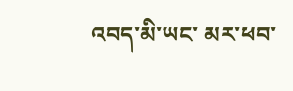འབད་མི་ཡང་ མར་ཕབ་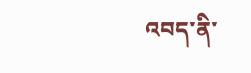འབད་ནི་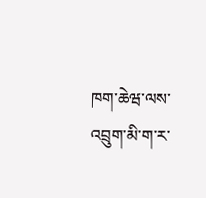ཁག་ཆེཝ་ལས་ འབྲུག་མི་ག་ར་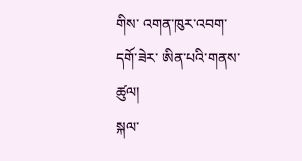གིས་ འགན་ཁུར་འབག་དགོ་ཟེར་ ཨིན་པའི་གནས་ཚུལ།
སྐལ་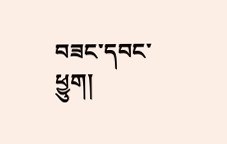བཟང་དབང་ཕྱུག།